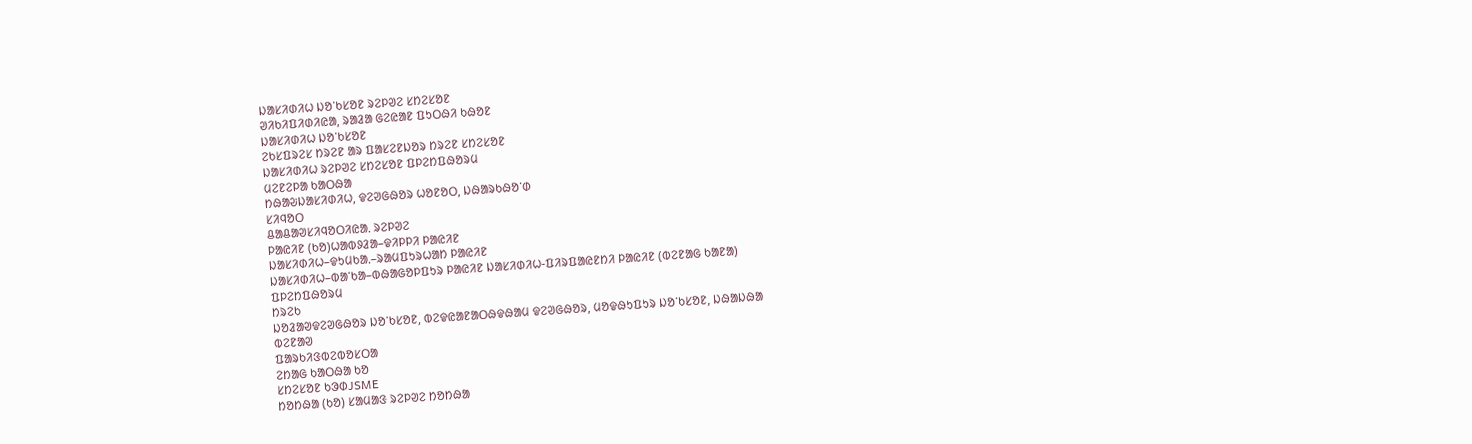ᱡᱟᱥᱤᱰᱤᱦ ᱡᱚᱸᱠᱥᱚᱱ ᱨᱮᱞᱣᱮ ᱥᱴᱮᱥᱚᱱ
ᱣᱤᱠᱤᱯᱤᱰᱤᱭᱟ, ᱨᱟᱲᱟ ᱜᱮᱭᱟᱱ ᱯᱩᱛᱷᱤ ᱠᱷᱚᱱ
ᱡᱟᱥᱤᱰᱤᱦ ᱡᱚᱸᱠᱥᱚᱱ
ᱮᱠᱥᱯᱨᱮᱥ ᱴᱨᱮᱱ ᱟᱨ ᱯᱟᱥᱮᱱᱡᱚᱨ ᱴᱨᱮᱱ ᱥᱴᱮᱥᱚᱱ
ᱡᱟᱥᱤᱰᱤᱦ ᱨᱮᱞᱣᱮ ᱥᱴᱮᱥᱚᱱ ᱯᱞᱮᱴᱯᱷᱚᱨᱢ
ᱢᱮᱱᱮᱞᱟ ᱠᱟᱛᱷᱟ
ᱴᱷᱟᱶᱡᱟᱥᱤᱰᱤᱦ, ᱫᱮᱣᱜᱷᱚᱨ ᱦᱚᱱᱚᱛ, ᱡᱷᱟᱨᱠᱷᱚᱸᱰ
ᱥᱤᱧᱚᱛ
ᱪᱟᱪᱟᱣᱥᱤᱧᱚᱛᱤᱭᱟᱹ ᱨᱮᱞᱣᱮ
ᱞᱟᱭᱤᱱ (ᱠᱚ)ᱦᱟᱵᱽᱲᱟ–ᱫᱤᱞᱞᱤ ᱞᱟᱭᱤᱱ
ᱡᱟᱥᱤᱰᱤᱦ–ᱫᱩᱢᱠᱟᱹ–ᱨᱟᱢᱯᱩᱨᱦᱟᱴ ᱞᱟᱭᱤᱱ
ᱡᱟᱥᱤᱰᱤᱦ–ᱵᱟᱸᱠᱟ–ᱵᱷᱟᱜᱚᱞᱯᱩᱨ ᱞᱟᱭᱤᱱ ᱡᱟᱥᱤᱰᱤᱦ-ᱯᱤᱨᱯᱟᱭᱱᱴᱤ ᱞᱟᱭᱤᱱ (ᱵᱮᱱᱟᱜ ᱠᱟᱱᱟ)
ᱯᱞᱮᱴᱯᱷᱚᱨᱢ
ᱴᱨᱮᱠ
ᱡᱚᱲᱟᱣᱫᱮᱣᱜᱷᱚᱨ ᱡᱚᱸᱠᱥᱚᱱ, ᱵᱮᱫᱭᱟᱱᱟᱛᱷᱫᱷᱟᱢ ᱫᱮᱣᱜᱷᱚᱨ, ᱢᱚᱫᱷᱩᱯᱩᱨ ᱡᱚᱸᱠᱥᱚᱱ, ᱡᱷᱟᱡᱷᱟ
ᱵᱮᱱᱟᱣ
ᱯᱟᱨᱠᱤᱝᱵᱮᱵᱚᱥᱛᱟ
ᱮᱴᱟᱜ ᱠᱟᱛᱷᱟ ᱠᱚ
ᱥᱴᱮᱥᱚᱱ ᱠᱳᱰJSME
ᱴᱚᱴᱷᱟ (ᱠᱚ) ᱥᱟᱢᱟᱝ ᱨᱮᱞᱣᱮ ᱴᱚᱴᱷᱟ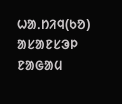ᱦᱟᱹᱴᱤᱧ(ᱠᱚ) ᱟᱥᱟᱱᱥᱳᱞ
ᱱᱟᱜᱟᱢ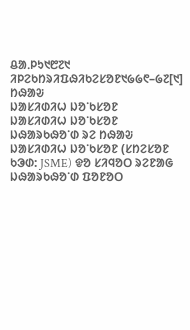ᱪᱟᱹᱞᱩ᱑᱘᱗᱑
ᱤᱞᱮᱠᱴᱨᱤᱯᱷᱤᱠᱮᱥᱚᱱ᱑᱙᱙᱖–᱙᱗[᱑]
ᱴᱷᱟᱶ
ᱡᱟᱥᱤᱰᱤᱦ ᱡᱚᱸᱠᱥᱚᱱ
ᱡᱟᱥᱤᱰᱤᱦ ᱡᱚᱸᱠᱥᱚᱱ
ᱡᱷᱟᱨᱠᱷᱚᱸᱰ ᱨᱮ ᱴᱷᱟᱶ
ᱡᱟᱥᱤᱰᱤᱦ ᱡᱚᱸᱠᱥᱚᱱ (ᱥᱴᱮᱥᱚᱱ ᱠᱳᱰ: JSME) ᱫᱚ ᱥᱤᱧᱚᱛ ᱨᱮᱱᱟᱜ ᱡᱷᱟᱨᱠᱷᱚᱸᱰ ᱯᱚᱱᱚᱛ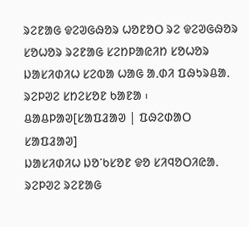ᱨᱮᱱᱟᱜ ᱫᱮᱣᱜᱷᱚᱨ ᱦᱚᱱᱚᱛ ᱨᱮ ᱫᱮᱣᱜᱷᱚᱨ ᱥᱚᱦᱚᱨ ᱨᱮᱱᱟᱜ ᱥᱮᱴᱞᱟᱭᱤᱴ ᱥᱚᱦᱚᱨ ᱡᱟᱥᱤᱰᱤᱦ ᱥᱮᱵᱟ ᱦᱟᱜ ᱟᱹᱰᱤ ᱯᱷᱩᱨᱪᱟᱹ ᱨᱮᱞᱣᱮ ᱥᱴᱮᱥᱚᱱ ᱠᱟᱱᱟ ᱾
ᱪᱟᱪᱞᱟᱣ[ᱥᱟᱯᱲᱟᱣ | ᱯᱷᱮᱰᱟᱛ ᱥᱟᱯᱲᱟᱣ]
ᱡᱟᱥᱤᱰᱤᱦ ᱡᱚᱸᱠᱥᱚᱱ ᱫᱚ ᱥᱤᱧᱚᱛᱤᱭᱟᱹ ᱨᱮᱞᱣᱮ ᱨᱮᱱᱟᱜ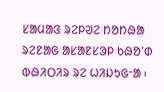ᱥᱟᱢᱟᱝ ᱨᱮᱞᱣᱮ ᱴᱚᱴᱷᱟ ᱨᱮᱱᱟᱜ ᱟᱥᱟᱱᱥᱳᱞ ᱠᱷᱚᱸᱰ ᱵᱷᱤᱛᱤᱨ ᱨᱮ ᱦᱤᱡᱩᱜᱼᱟ ᱾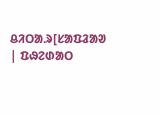ᱪᱤᱛᱟᱹᱨ[ᱥᱟᱯᱲᱟᱣ | ᱯᱷᱮᱰᱟᱛ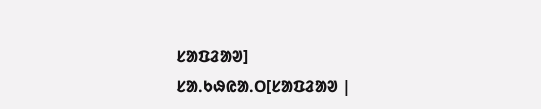ᱥᱟᱯᱲᱟᱣ]
ᱥᱟᱹᱠᱷᱭᱟᱹᱛ[ᱥᱟᱯᱲᱟᱣ |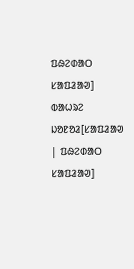ᱯᱷᱮᱰᱟᱛ ᱥᱟᱯᱲᱟᱣ]
ᱵᱟᱦᱨᱮ ᱡᱚᱱᱚᱲ[ᱥᱟᱯᱲᱟᱣ | ᱯᱷᱮᱰᱟᱛ ᱥᱟᱯᱲᱟᱣ]